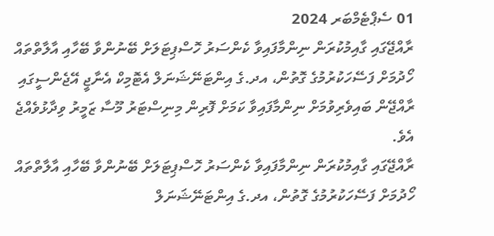01 ސެޕްޓެމްބަރ 2024
ރާއްޖޭގައި ގާއިމުކުރަން ނިންމާފައިވާ ކެންސަރު ހޮސްޕިޓަލަށް ބޭނުންވާ ބޭހާއި އާލާތްތައް ހޯދުމަށް ފަސޭހަކުރުމުގެ ގޮތުން، އދ.ގެ އިންޓަނޭޝަނަލް އެޓޮމިކް އެނާޖީ އޭޖެންސީގައި ރާއްޖޭން ބައިވެރިވުމަށް ނިންމާފައިވާ ކަމަށް ފޮރިން މިނިސްޓަރު މޫސާ ޒަމީރު ވިދާޅުވެއްޖެ އެވެ.
ރާއްޖޭގައި ގާއިމުކުރަން ނިންމާފައިވާ ކެންސަރު ހޮސްޕިޓަލަށް ބޭނުންވާ ބޭހާއި އާލާތްތައް ހޯދުމަށް ފަސޭހަކުރުމުގެ ގޮތުން، އދ.ގެ އިންޓަނޭޝަނަލް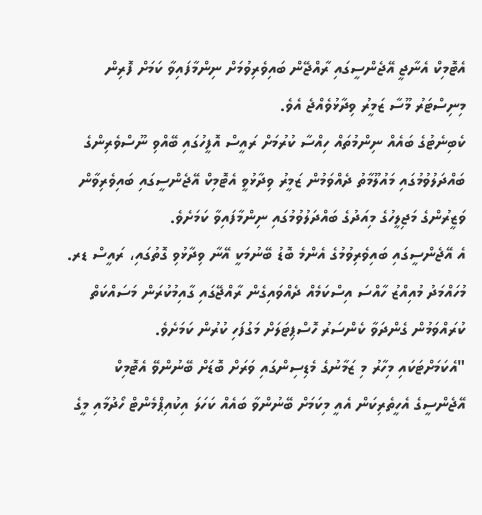އެޓޮމިކް އެނާޖީ އޭޖެންސީގައި ރާއްޖޭން ބައިވެރިވުމަށް ނިންމާފައިވާ ކަމަށް ފޮރިން މިނިސްޓަރު މޫސާ ޒަމީރު ވިދާޅުވެއްޖެ އެވެ.
ކެބިނެޓުގެ ބައެއް ނިންމުތައް ހިއްސާ ކުރުމަށް ރައީސް އޮފީހުގައި ބޭއްވި ނޫސްވެރިންގެ ބައްދަލުވުމުގައި މައުލޫމާތު ދެއްވަމުން ޒަމީރު ވިދާޅުވީ އެޓޮމިކް އޭޖެންސީގައި ބައިވެރިވާން ވަޒީރުންގެ މަޖިލީހުގެ މިއަދުގެ ބައްދަލުވުމުގައި ނިންމާފައިވާ ކަމަށެވެ.
އެ އޭޖެންސީގައި ބައިވެރިވުމުގެ އެންމެ ބޮޑު ބޭނުމަކީ އޭނާ ވިދާޅުވި ގޮތުގައި، ރައީސް ޑރ. މުހައްމަދު މުއިއްޒު ހާއްސަ އިސްކަމެއް ދެއްވައިގެން ރާއްޖޭގައި ގާއިމުކުރަން މަސައްކަތް ކުރައްވަމުން ގެންދަވާ ކެންސަރު ހޮސްޕިޓަލަށް މަގުފަހި ކުރުން ކަމަށެވެ.
"އެކަމަށްޓަކައި މިހާރު މި ޒަމާނުގެ މެޑިސިންގައި ވަރަށް ބޮޑަށް ބޭނުންވޭ އެޓޮމިކް އޭޖެންސީގެ އެހީތެރިކަން އެއީ މިކަމަށް ބޭނުންވާ ބައެއް ކަހަލަ އިކުއިޕްމެންޓް ހޯދުމާއި މީގެ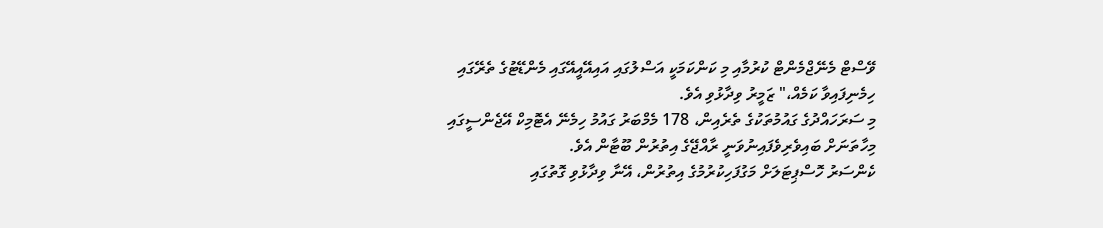ވޭސްޓް މެނޭޖްމެންޓް ކުރުމާއި މި ކަންކަމަކީ އަސްލުގައި އައިއޭއީއޭގައި މެންޑޭޓުގެ ތެރޭގައި ހިމެނިފައިވާ ކަމެއް،" ޒަމީރު ވިދާޅުވި އެވެ.
މި ސަރަހައްދުގެ ގައުމުތަކުގެ ތެރެއިން، 178 މެމްބަރު ގައުމު ހިމެނޭ އެޓޮމިކް އޭޖެންސީގައި މިހާތަނަށް ބައިވެރިވެފައިނުވަނީ ރާއްޖޭގެ އިތުރުން ބޫޓާން އެވެ.
ކެންސަރު ހޮސްޕިޓަލަށް މަގުފަހިކުރުމުގެ އިތުރުން، އޭނާ ވިދާޅުވި ގޮތުގައި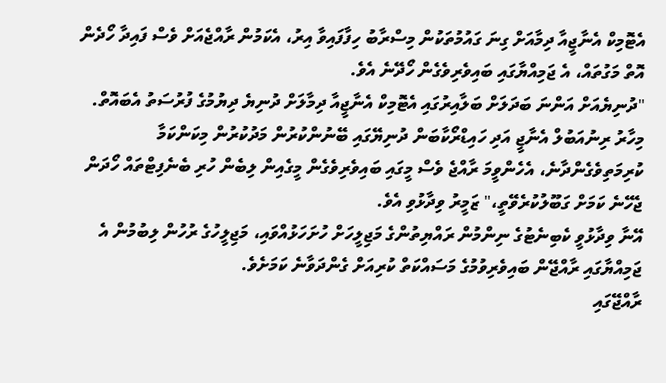އެޓޮމިކް އެނާޖީއާ ދިމާއަށް ގިނަ ގައުމުތަކުން މިސްރާބު ހިފާފައިވާ އިރު، އެކަމުން ރާއްޖެއަށް ވެސް ފައިދާ ހޯދެން އޮތް މަގުތައް، އެ ޖަމިއްޔާގައި ބައިވެރިވެގެން ހޯދޭނެ އެވެ.
"ދުނިޔެއަށް އަންނަ ބަދަލަށް ބަލާއިރުގައި އެޓޮމިކް އެނާޖީއާ ދިމާލަށް ދުނިޔެ ދިޔުމުގެ ފުރުސަތު އެބައޮތް. މިހާރު ރިނުއަބުލް އެނާޖީ އަދި ހައިޑްރޯކާބަން ދުނިޔޭގައި ބޭނުންކުރުން މަދުކުރުން މިކަންކަމާ ކުރިމަތިވެގެންދާނެ، އެހެންވީމަ ރާއްޖެ ވެސް މީގައި ބައިވެރިވެގެން މީގެއިން ލިބެން ހުރި ބެނެފިޓްތައް ހޯދަން ޖެހޭނެ ކަމަށް ގަބޫލުކުރެވޭތީ،" ޒަމީރު ވިދާޅުވި އެވެ.
އޭނާ ވިދާޅުވީ ކެބިނެޓުގެ ނިންމުން ރައްޔިތުންގެ މަޖިލީހަށް ހުށަހަޅުއްވައި، މަޖިލީހުގެ ރުހުން ލިބުމުން އެ ޖަމިއްޔާގައި ރާއްޖޭން ބައިވެރިވުމުގެ މަސައްކަތް ކުރިއަށް ގެންދަވާނެ ކަމަށެވެ.
ރާއްޖޭގައި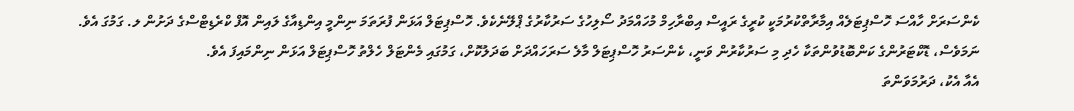ކެންސަރަށް ހާއްސަ ހޮސްޕިޓަލެއް އިމާރާތްކުރުމަކީ ކުރީގެ ރައީސް އިބްރާހިމް މުހައްމަދު ސޯލިހުގެ ސަރުކާރުގެ ޕްލޭނެކެވެ. ހޮސްޕިޓަލް އަޅަން ފުރަތަމަ ނިންމީ އިންޑިއާގެ ލައިން އޮފް ކްރެޑިޓްސްގެ ދަށުން ލ. ގަމުގަ އެވެ.
ނަމަވެސް، ޑޮކްޓަރުންގެ ކަންބޮޑުވުންތަކާ ހެދި މި ސަރުކާރުން ވަނީ، ކެންސަރު ހޮސްޕިޓަލް މާލެ ސަރަހައްދަށް ބަދަލުކޮށް، ގަމުގައި މެންޓަލް ހެލްތު ހޮސްޕިޓަލް އަޅަން ނިންމައިފަ އެވެ.
އެއާ އެކު، ދަރުމަވަންތަ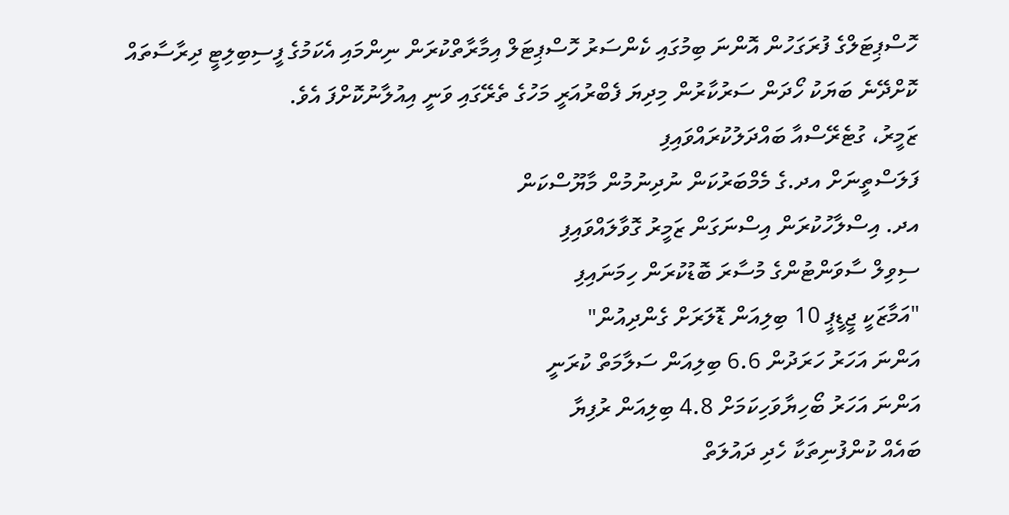ހޮސްޕިޓަލްގެ ފުރަގަހުން އޮންނަ ބިމުގައި ކެންސަރު ހޮސްޕިޓަލް އިމާރާތްކުރަން ނިންމައި އެކަމުގެ ފީސިބިލިޓީ ދިރާސާތައް ކޮށްދޭނެ ބަޔަކު ހޯދަން ސަރުކާރުން މިދިޔަ ފެބްރުއަރީ މަހުގެ ތެރޭގައި ވަނީ އިއުލާނުކޮށްފަ އެވެ.
ޒަމީރު، ގުޓެރޭސްއާ ބައްދަލުކުރައްވައިފި
ފަލަސްތީނަށް އދ.ގެ މެމްބަރުކަން ނުދިނުމުން މާޔޫސްކަން
އދ. އިސްލާހުކުރަން އިސްނަގަން ޒަމީރު ގޮވާލައްވައިފި
ސިވިލް ސާވަންޓުންގެ މުސާރަ ބޮޑުކުރަން ހިމަނައިފި
"އަމާޒަކީ ޖީޑީޕީ 10 ބިލިއަން ޑޮލަރަށް ގެންދިއުން"
އަންނަ އަހަރު ހަރަދުން 6.6 ބިލިއަން ސަލާމަތް ކުރަނީ
އަންނަ އަހަރު ބޯހިޔާވަހިކަމަށް 4.8 ބިލިއަން ރުފިޔާ
ބައެއް ކުންފުނިތަކާ ހެދި ދައުލަތް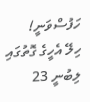ހަފުސްވަނީ!
ހިލޭ އެހީގެ ގޮތުގައި ލިބުނީ 23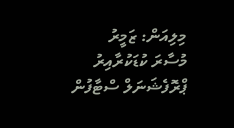މިލިއަން: ޒަމީރު
މުސާރަ ކުޑަކުރާއިރު ޕްރޮފެޝަނަލް ސްޓާފުން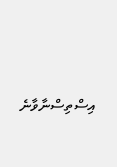އިސްތިސްނާވާނެ